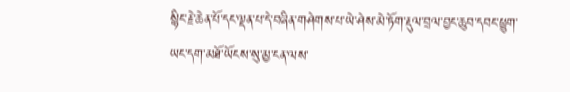སྙིང་རྗེ་ཆེན་པོ་དང་ལྡན་པ་དེ་བཞིན་གཤེགས་པ་ཡེ་ཤེས་མེ་ཏོག་རྡུལ་བྲལ་བྱང་ཆུབ་དབང་ཕྱུག་ཡང་དག་མཐོ་ཡོངས་སུ་མྱ་ངན་ལས་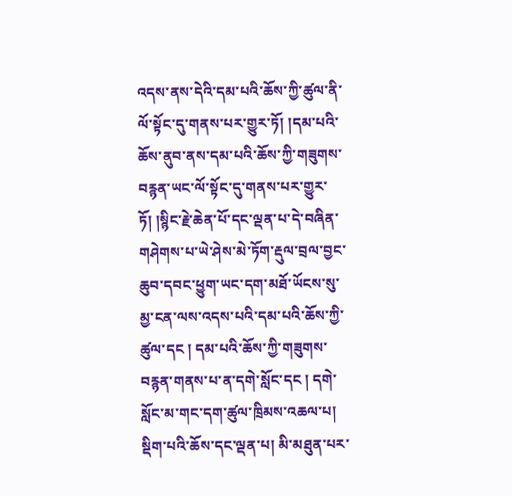འདས་ནས་དེའི་དམ་པའི་ཆོས་ཀྱི་ཚུལ་ནི་ལོ་སྟོང་དུ་གནས་པར་གྱུར་ཏོ། །དམ་པའི་ཆོས་ནུབ་ནས་དམ་པའི་ཆོས་ཀྱི་གཟུགས་བརྙན་ཡང་ལོ་སྟོང་དུ་གནས་པར་གྱུར་ཏོ། །སྙིང་རྗེ་ཆེན་པོ་དང་ལྡན་པ་དེ་བཞིན་གཤེགས་པ་ཡེ་ཤེས་མེ་ཏོག་རྡུལ་བྲལ་བྱང་ཆུབ་དབང་ཕྱུག་ཡང་དག་མཐོ་ཡོངས་སུ་མྱ་ངན་ལས་འདས་པའི་དམ་པའི་ཆོས་ཀྱི་ཚུལ་དང ། དམ་པའི་ཆོས་ཀྱི་གཟུགས་བརྙན་གནས་པ་ན་དགེ་སློང་དང ། དགེ་སློང་མ་གང་དག་ཚུལ་ཁྲིམས་འཆལ་པ། སྡིག་པའི་ཆོས་དང་ལྡན་པ། མི་མཐུན་པར་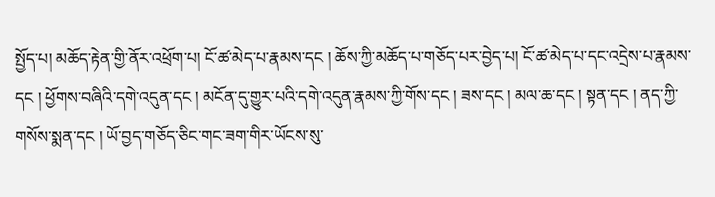སྤྱོད་པ། མཆོད་རྟེན་གྱི་ནོར་འཕྲོག་པ། ངོ་ཚ་མེད་པ་རྣམས་དང ། ཆོས་ཀྱི་མཆོད་པ་གཅོད་པར་བྱེད་པ། ངོ་ཚ་མེད་པ་དང་འདྲེས་པ་རྣམས་དང ། ཕྱོགས་བཞིའི་དགེ་འདུན་དང ། མངོན་དུ་གྱུར་པའི་དགེ་འདུན་རྣམས་ཀྱི་གོས་དང ། ཟས་དང ། མལ་ཆ་དང ། སྟན་དང ། ནད་ཀྱི་གསོས་སྨན་དང ། ཡོ་བྱད་གཅོད་ཅིང་གང་ཟག་གིར་ཡོངས་སུ་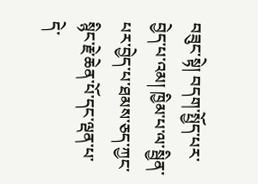བཟུང་སྟེ། བདག་སྤྱོད་པར་བྱེད་པ་འམ། ཁྱིམ་པ་ལ་སྦྱིན་པར་བྱེད་པ་ཐམས་ཅད་ཀྱང་སྙིང་རྗེ་ཆེན་པོ་དང་ལྡན་པ་དེ་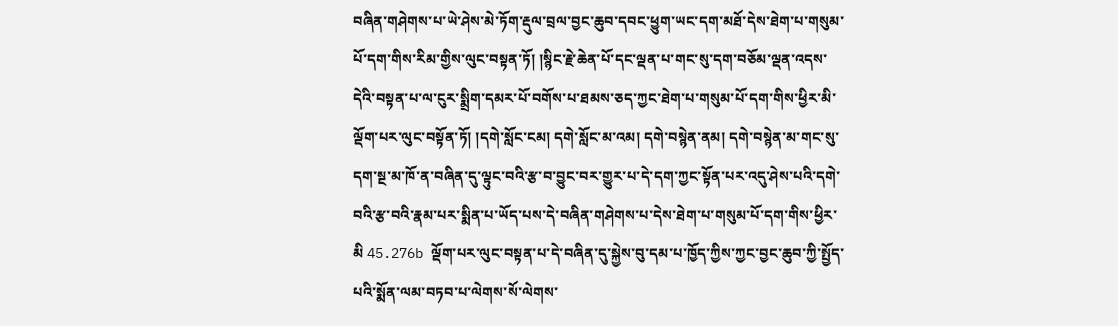བཞིན་གཤེགས་པ་ཡེ་ཤེས་མེ་ཏོག་རྡུལ་བྲལ་བྱང་ཆུབ་དབང་ཕྱུག་ཡང་དག་མཐོ་དེས་ཐེག་པ་གསུམ་པོ་དག་གིས་རིམ་གྱིས་ལུང་བསྟན་ཏོ། །སྙིང་རྗེ་ཆེན་པོ་དང་ལྡན་པ་གང་སུ་དག་བཅོམ་ལྡན་འདས་དེའི་བསྟན་པ་ལ་ངུར་སྨྲིག་དམར་པོ་བགོས་པ་ཐམས་ཅད་ཀྱང་ཐེག་པ་གསུམ་པོ་དག་གིས་ཕྱིར་མི་ལྡོག་པར་ལུང་བསྟོན་ཏོ། །དགེ་སློང་ངམ། དགེ་སློང་མ་འམ། དགེ་བསྙེན་ནམ། དགེ་བསྙེན་མ་གང་སུ་དག་སྔ་མ་ཁོ་ན་བཞིན་དུ་ལྟུང་བའི་རྩ་བ་བྱུང་བར་གྱུར་པ་དེ་དག་ཀྱང་སྟོན་པར་འདུ་ཤེས་པའི་དགེ་བའི་རྩ་བའི་རྣམ་པར་སྨིན་པ་ཡོད་པས་དེ་བཞིན་གཤེགས་པ་དེས་ཐེག་པ་གསུམ་པོ་དག་གིས་ཕྱིར་མི 45.276b ལྡོག་པར་ལུང་བསྟན་པ་དེ་བཞིན་དུ་སྐྱེས་བུ་དམ་པ་ཁྱོད་ཀྱིས་ཀྱང་བྱང་ཆུབ་ཀྱི་སྤྱོད་པའི་སྨོན་ལམ་བཏབ་པ་ལེགས་སོ་ལེགས་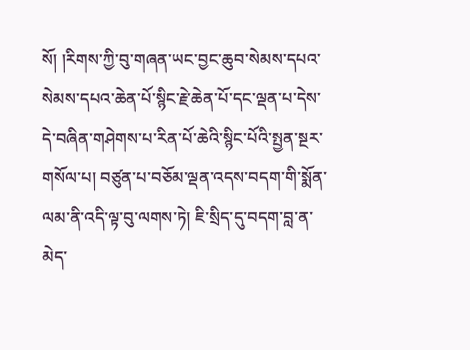སོ། །རིགས་ཀྱི་བུ་གཞན་ཡང་བྱང་ཆུབ་སེམས་དཔའ་སེམས་དཔའ་ཆེན་པོ་སྙིང་རྗེ་ཆེན་པོ་དང་ལྡན་པ་དེས་དེ་བཞིན་གཤེགས་པ་རིན་པོ་ཆེའི་སྙིང་པོའི་སྤྱན་སྔར་གསོལ་པ། བཙུན་པ་བཅོམ་ལྡན་འདས་བདག་གི་སྨོན་ལམ་ནི་འདི་ལྟ་བུ་ལགས་ཏེ། ཇི་སྲིད་དུ་བདག་བླ་ན་མེད་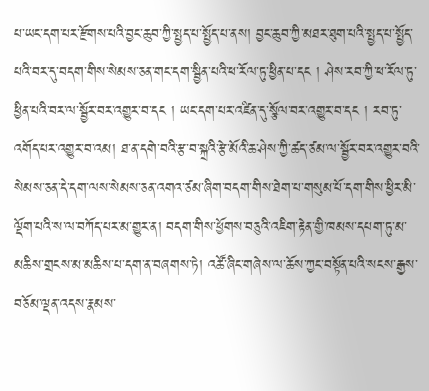པ་ཡང་དག་པར་རྫོགས་པའི་བྱང་ཆུབ་ཀྱི་སྤྱད་པ་སྤྱོད་པ་ནས། བྱང་ཆུབ་ཀྱི་མཐར་ཐུག་པའི་སྤྱད་པ་སྤྱོད་པའི་བར་དུ་བདག་གིས་སེམས་ཅན་གང་དག་སྦྱིན་པའི་ཕ་རོལ་ཏུ་ཕྱིན་པ་དང ། ཤེས་རབ་ཀྱི་ཕ་རོལ་ཏུ་ཕྱིན་པའི་བར་ལ་སྦྱོར་བར་འགྱུར་བ་དང ། ཡང་དག་པར་འཛིན་དུ་སྩོལ་བར་འགྱུར་བ་དང ། རབ་ཏུ་འགོད་པར་འགྱུར་བ་འམ། ཐ་ན་དགེ་བའི་རྩ་བ་སྐྲའི་རྩེ་མོའི་ཆ་ཤེས་ཀྱི་ཚད་ཙམ་ལ་སྦྱོར་བར་འགྱུར་བའི་སེམས་ཅན་དེ་དག་ལས་སེམས་ཅན་འགའ་ཙམ་ཞིག་བདག་གིས་ཐེག་པ་གསུམ་པོ་དག་གིས་ཕྱིར་མི་ལྡོག་པའི་ས་ལ་བཀོད་པར་མ་གྱུར་ན། བདག་གིས་ཕྱོགས་བཅུའི་འཇིག་རྟེན་གྱི་ཁམས་དཔག་ཏུ་མ་མཆིས་གྲངས་མ་མཆིས་པ་དག་ན་བཞགས་ཏེ། འཚོ་ཞིང་གཞེས་ལ་ཆོས་ཀྱང་བསྟོན་པའི་སངས་རྒྱས་བཅོམ་ལྡན་འདས་རྣམས་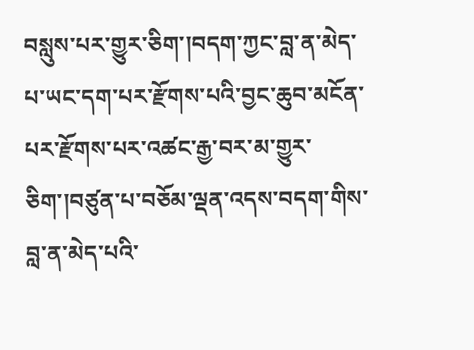བསླུས་པར་གྱུར་ཅིག་།བདག་ཀྱང་བླ་ན་མེད་པ་ཡང་དག་པར་རྫོགས་པའི་བྱང་ཆུབ་མངོན་པར་རྫོགས་པར་འཚང་རྒྱ་བར་མ་གྱུར་ཅིག་།བཙུན་པ་བཅོམ་ལྡན་འདས་བདག་གིས་བླ་ན་མེད་པའི་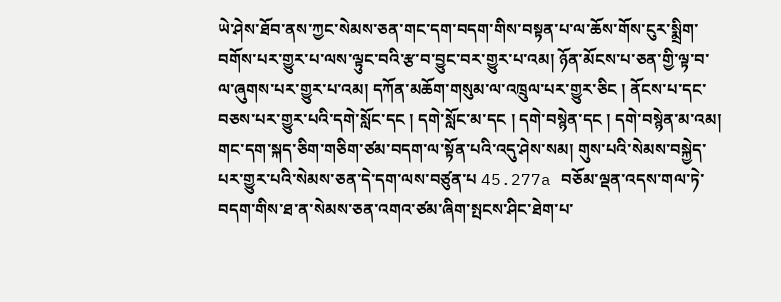ཡེ་ཤེས་ཐོབ་ནས་ཀྱང་སེམས་ཅན་གང་དག་བདག་གིས་བསྟན་པ་ལ་ཆོས་གོས་ངུར་སྨྲིག་བགོས་པར་གྱུར་པ་ལས་ལྟུང་བའི་རྩ་བ་བྱུང་བར་གྱུར་པ་འམ། ཉོན་མོངས་པ་ཅན་གྱི་ལྟ་བ་ལ་ཞུགས་པར་གྱུར་པ་འམ། དཀོན་མཆོག་གསུམ་ལ་འཁྲུལ་པར་གྱུར་ཅིང ། ནོངས་པ་དང་བཅས་པར་གྱུར་པའི་དགེ་སློང་དང ། དགེ་སློང་མ་དང ། དགེ་བསྙེན་དང ། དགེ་བསྙེན་མ་འམ། གང་དག་སྐད་ཅིག་གཅིག་ཙམ་བདག་ལ་སྟོན་པའི་འདུ་ཤེས་སམ། གུས་པའི་སེམས་བསྐྱེད་པར་གྱུར་པའི་སེམས་ཅན་དེ་དག་ལས་བཙུན་པ 45.277a བཅོམ་ལྡན་འདས་གལ་ཏེ་བདག་གིས་ཐ་ན་སེམས་ཅན་འགའ་ཙམ་ཞིག་སྤངས་ཤིང་ཐེག་པ་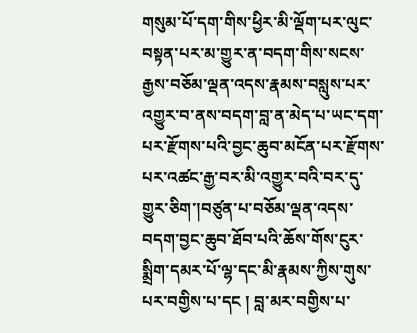གསུམ་པོ་དག་གིས་ཕྱིར་མི་ལྡོག་པར་ལུང་བསྟན་པར་མ་གྱུར་ན་བདག་གིས་སངས་རྒྱས་བཅོམ་ལྡན་འདས་རྣམས་བསླུས་པར་འགྱུར་བ་ནས་བདག་བླ་ན་མེད་པ་ཡང་དག་པར་རྫོགས་པའི་བྱང་ཆུབ་མངོན་པར་རྫོགས་པར་འཚང་རྒྱ་བར་མི་འགྱུར་བའི་བར་དུ་གྱུར་ཅིག་།བཙུན་པ་བཅོམ་ལྡན་འདས་བདག་བྱང་ཆུབ་ཐོབ་པའི་ཆོས་གོས་ངུར་སྨྲིག་དམར་པོ་ལྷ་དང་མི་རྣམས་ཀྱིས་གུས་པར་བགྱིས་པ་དང ། བླ་མར་བགྱིས་པ་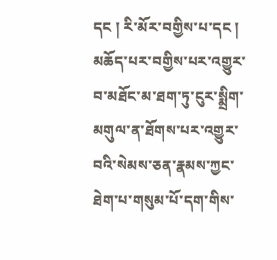དང ། རི་མོར་བགྱིས་པ་དང ། མཆོད་པར་བགྱིས་པར་འགྱུར་བ་མཐོང་མ་ཐག་ཏུ་ངུར་སྨྲིག་མགུལ་ན་ཐོགས་པར་འགྱུར་བའི་སེམས་ཅན་རྣམས་ཀྱང་ཐེག་པ་གསུམ་པོ་དག་གིས་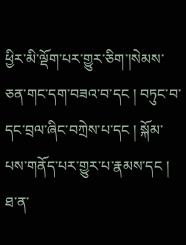ཕྱིར་མི་ལྡོག་པར་གྱུར་ཅིག་།སེམས་ཅན་གང་དག་བཟའ་བ་དང ། བཏུང་བ་དང་བྲལ་ཞིང་བཀྲེས་པ་དང ། སྐོམ་པས་གནོད་པར་གྱུར་པ་རྣམས་དང ། ཐ་ན་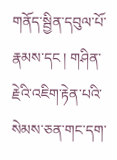གནོད་སྦྱིན་དབུལ་པོ་རྣམས་དང ། གཤིན་རྗེའི་འཇིག་རྟེན་པའི་སེམས་ཅན་གང་དག་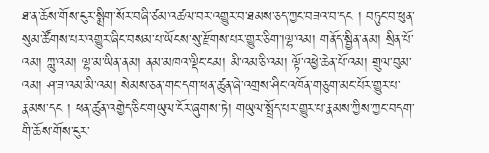ཐ་ན་ཆོས་གོས་ངུར་སྨྲིག་སོར་བཞི་ཙམ་འཚལ་བར་འགྱུར་བ་ཐམས་ཅད་ཀྱང་བཟའ་བ་དང ། བཏུང་བ་ཕུན་སུམ་ཚོགས་པར་འགྱུར་ཞིང་བསམ་པ་ཡོངས་སུ་རྫོགས་པར་གྱུར་ཅིག་།ལྷ་འམ། གནོད་སྦྱིན་ནམ། སྲིན་པོ་འམ། ཀླུ་འམ། ལྷ་མ་ཡིན་ནམ། ནམ་མཁའ་ལྡིང་ངམ། མི་འམ་ཅི་འམ། ལྟོ་འཕྱེ་ཆེན་པོ་འམ། གྲུལ་བུམ་འམ། ཤ་ཟ་འམ་མི་འམ། སེམས་ཅན་གང་དག་ཕན་ཚུན་ཞེ་འགྲས་ཤིང་འཁོན་གཅུག་མང་པོར་གྱུར་པ་རྣམས་དང ། ཕན་ཚུན་འགྱེད་ཅིང་གཡུལ་ངོར་ཞུགས་ཏེ། གཡུལ་སྤྲོད་པར་གྱུར་པ་རྣམས་ཀྱིས་ཀྱང་བདག་གི་ཆོས་གོས་ངུར་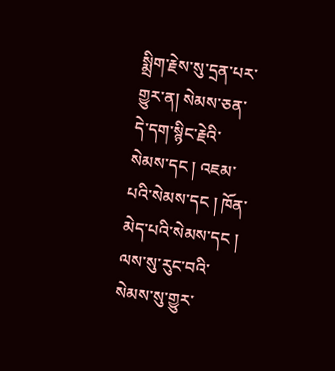སྨྲིག་རྗེས་སུ་དྲན་པར་གྱུར་ན། སེམས་ཅན་དེ་དག་སྙིང་རྗེའི་སེམས་དང ། འཇམ་པའི་སེམས་དང ། ཁོན་མེད་པའི་སེམས་དང ། ལས་སུ་རུང་བའི་སེམས་སུ་གྱུར་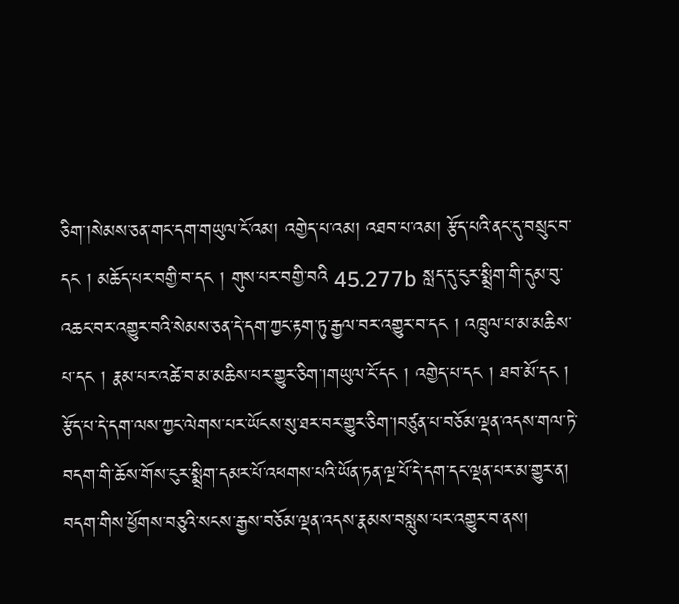ཅིག་།སེམས་ཅན་གང་དག་གཡུལ་ངོ་འམ། འགྱེད་པ་འམ། འཐབ་པ་འམ། རྩོད་པའི་ནང་དུ་བསྲུང་བ་དང ། མཆོད་པར་བགྱི་བ་དང ། གུས་པར་བགྱི་བའི 45.277b སླད་དུ་ངུར་སྨྲིག་གི་དུམ་བུ་འཆང་བར་འགྱུར་བའི་སེམས་ཅན་དེ་དག་ཀྱང་རྟག་ཏུ་རྒྱལ་བར་འགྱུར་བ་དང ། འཁྲུལ་པ་མ་མཆིས་པ་དང ། རྣམ་པར་འཚེ་བ་མ་མཆིས་པར་གྱུར་ཅིག་།གཡུལ་ངོ་དང ། འགྱེད་པ་དང ། ཐབ་མོ་དང ། རྩོད་པ་དེ་དག་ལས་ཀྱང་ལེགས་པར་ཡོངས་སུ་ཐར་བར་གྱུར་ཅིག་།བཙུན་པ་བཅོམ་ལྡན་འདས་གལ་ཏེ་བདག་གི་ཆོས་གོས་ངུར་སྨྲིག་དམར་པོ་འཕགས་པའི་ཡོན་ཏན་ལྔ་པོ་དེ་དག་དང་ལྡན་པར་མ་གྱུར་ན། བདག་གིས་ཕྱོགས་བཅུའི་སངས་རྒྱས་བཅོམ་ལྡན་འདས་རྣམས་བསླུས་པར་འགྱུར་བ་ནས།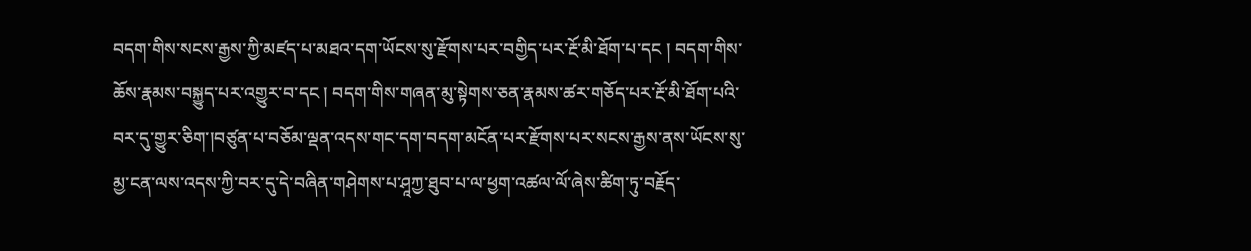བདག་གིས་སངས་རྒྱས་ཀྱི་མཛད་པ་མཐའ་དག་ཡོངས་སུ་རྫོགས་པར་བགྱིད་པར་རྔོ་མི་ཐོག་པ་དང ། བདག་གིས་ཆོས་རྣམས་བསྐྱུད་པར་འགྱུར་བ་དང ། བདག་གིས་གཞན་མུ་སྟེགས་ཅན་རྣམས་ཚར་གཅོད་པར་རྔོ་མི་ཐོག་པའི་བར་དུ་གྱུར་ཅིག་།བཙུན་པ་བཅོམ་ལྡན་འདས་གང་དག་བདག་མངོན་པར་རྫོགས་པར་སངས་རྒྱས་ནས་ཡོངས་སུ་མྱ་ངན་ལས་འདས་ཀྱི་བར་དུ་དེ་བཞིན་གཤེགས་པ་ཤཱཀྱ་ཐུབ་པ་ལ་ཕྱག་འཚལ་ལོ་ཞེས་ཚིག་ཏུ་བརྗོད་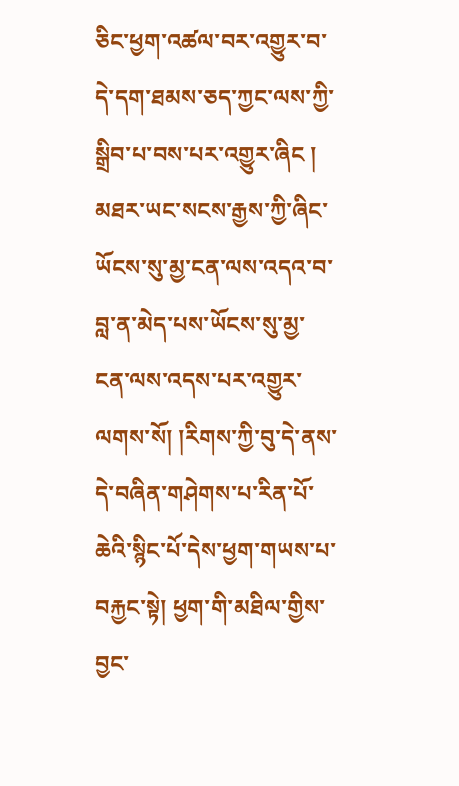ཅིང་ཕྱག་འཚལ་བར་འགྱུར་བ་དེ་དག་ཐམས་ཅད་ཀྱང་ལས་ཀྱི་སྒྲིབ་པ་བས་པར་འགྱུར་ཞིང ། མཐར་ཡང་སངས་རྒྱས་ཀྱི་ཞིང་ཡོངས་སུ་མྱ་ངན་ལས་འདའ་བ་བླ་ན་མེད་པས་ཡོངས་སུ་མྱ་ངན་ལས་འདས་པར་འགྱུར་ལགས་སོ། །རིགས་ཀྱི་བུ་དེ་ནས་དེ་བཞིན་གཤེགས་པ་རིན་པོ་ཆེའི་སྙིང་པོ་དེས་ཕྱག་གཡས་པ་བརྐྱང་སྟེ། ཕྱག་གི་མཐིལ་གྱིས་བྱང་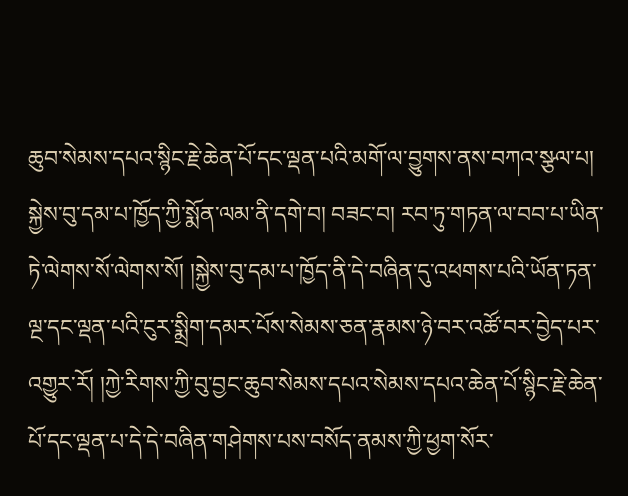ཆུབ་སེམས་དཔའ་སྙིང་རྗེ་ཆེན་པོ་དང་ལྡན་པའི་མགོ་ལ་བྱུགས་ནས་བཀའ་སྩལ་པ། སྐྱེས་བུ་དམ་པ་ཁྱོད་ཀྱི་སྨོན་ལམ་ནི་དགེ་བ། བཟང་བ། རབ་ཏུ་གཏན་ལ་བབ་པ་ཡིན་ཏེ་ལེགས་སོ་ལེགས་སོ། །སྐྱེས་བུ་དམ་པ་ཁྱོད་ནི་དེ་བཞིན་དུ་འཕགས་པའི་ཡོན་ཏན་ལྔ་དང་ལྡན་པའི་ངུར་སྨྲིག་དམར་པོས་སེམས་ཅན་རྣམས་ཉེ་བར་འཚོ་བར་བྱེད་པར་འགྱུར་རོ། །ཀྱེ་རིགས་ཀྱི་བུ་བྱང་ཆུབ་སེམས་དཔའ་སེམས་དཔའ་ཆེན་པོ་སྙིང་རྗེ་ཆེན་པོ་དང་ལྡན་པ་དེ་དེ་བཞིན་གཤེགས་པས་བསོད་ནམས་ཀྱི་ཕྱག་སོར་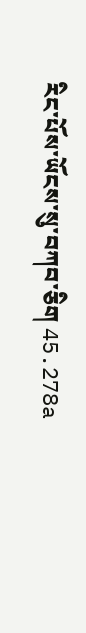རིང་པོས་ཡོངས་སུ་བཀབ་ཅིག 45.278a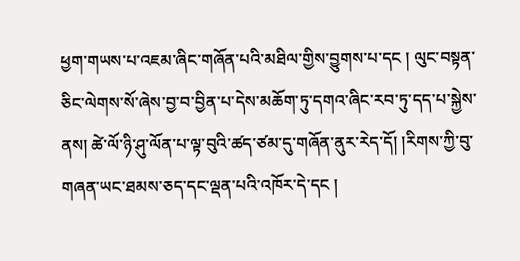ཕྱག་གཡས་པ་འཇམ་ཞིང་གཞོན་པའི་མཐིལ་གྱིས་བྱུགས་པ་དང ། ལུང་བསྟན་ཅིང་ལེགས་སོ་ཞེས་བྱ་བ་བྱིན་པ་དེས་མཆོག་ཏུ་དགའ་ཞིང་རབ་ཏུ་དད་པ་སྐྱེས་ནས། ཚེ་ལོ་ཉི་ཤུ་ལོན་པ་ལྟ་བུའི་ཚད་ཙམ་དུ་གཞོན་ནུར་རེད་དོ། །རིགས་ཀྱི་བུ་གཞན་ཡང་ཐམས་ཅད་དང་ལྡན་པའི་འཁོར་དེ་དང །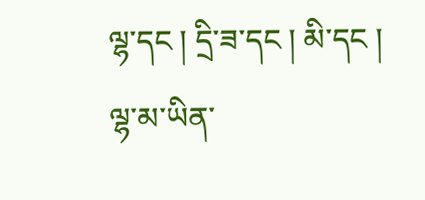ལྷ་དང ། དྲི་ཟ་དང ། མི་དང ། ལྷ་མ་ཡིན་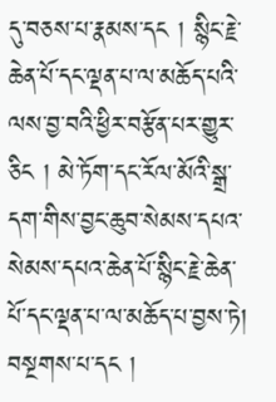དུ་བཅས་པ་རྣམས་དང ། སྙིང་རྗེ་ཆེན་པོ་དང་ལྡན་པ་ལ་མཆོད་པའི་ལས་བྱ་བའི་ཕྱིར་བརྩོན་པར་གྱུར་ཅིང ། མེ་ཏོག་དང་རོལ་མོའི་སྒྲ་དག་གིས་བྱང་ཆུབ་སེམས་དཔའ་སེམས་དཔའ་ཆེན་པོ་སྙིང་རྗེ་ཆེན་པོ་དང་ལྡན་པ་ལ་མཆོད་པ་བྱས་ཏེ། བསྔགས་པ་དང །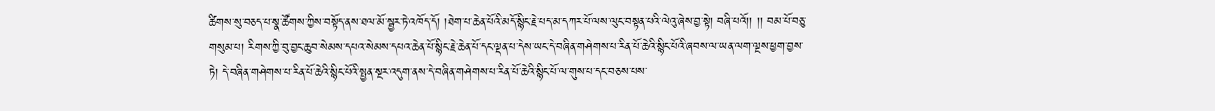ཚིགས་སུ་བཅད་པ་སྣ་ཚོགས་ཀྱིས་བསྟོད་ནས་ཐལ་མོ་སྦྱར་ཏེ་འཁོད་དོ། །ཐེག་པ་ཆེན་པོའི་མདོ་སྙིང་རྗེ་པད་མ་དཀར་པོ་ལས་ལུང་བསྟན་པའི་ལེའུ་ཞེས་བྱ་སྟེ། བཞི་པའོ།། །། བམ་པོ་བཅུ་གསུམ་པ། རིགས་ཀྱི་བུ་བྱང་ཆུབ་སེམས་དཔའ་སེམས་དཔའ་ཆེན་པོ་སྙིང་རྗེ་ཆེན་པོ་དང་ལྡན་པ་དེས་ཡང་དེ་བཞིན་གཤེགས་པ་རིན་པོ་ཆེའི་སྙིང་པོའི་ཞབས་ལ་ཡན་ལག་ལྔས་ཕྱག་བྱས་ཏེ། དེ་བཞིན་གཤེགས་པ་རིན་པོ་ཆེའི་སྙིང་པོའི་སྤྱན་སྔར་འདུག་ནས་དེ་བཞིན་གཤེགས་པ་རིན་པོ་ཆེའི་སྙིང་པོ་ལ་གུས་པ་དང་བཅས་པས་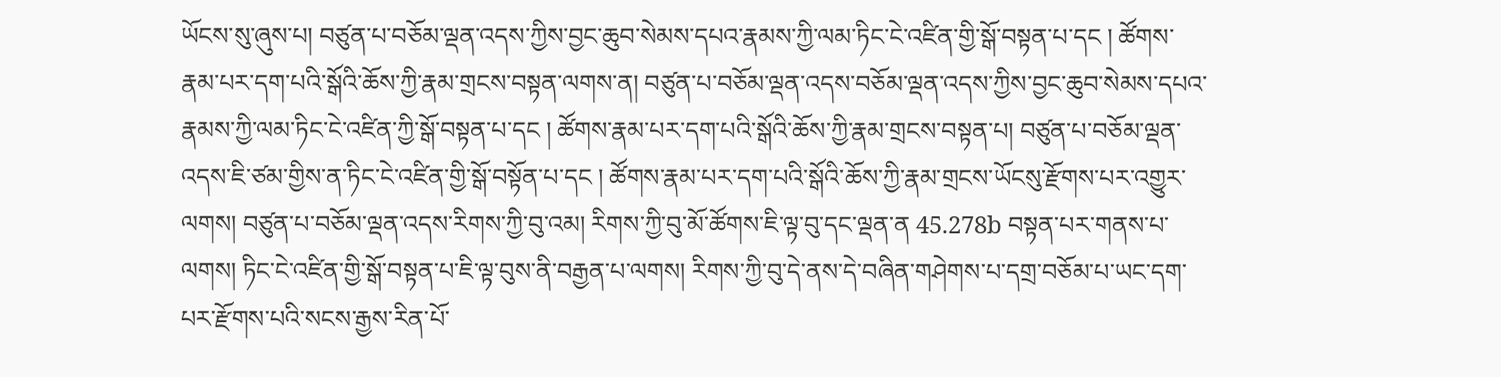ཡོངས་སུ་ཞུས་པ། བཙུན་པ་བཅོམ་ལྡན་འདས་ཀྱིས་བྱང་ཆུབ་སེམས་དཔའ་རྣམས་ཀྱི་ལམ་ཏིང་ངེ་འཛིན་གྱི་སྒོ་བསྟན་པ་དང ། ཚོགས་རྣམ་པར་དག་པའི་སྒོའི་ཆོས་ཀྱི་རྣམ་གྲངས་བསྟན་ལགས་ན། བཙུན་པ་བཅོམ་ལྡན་འདས་བཅོམ་ལྡན་འདས་ཀྱིས་བྱང་ཆུབ་སེམས་དཔའ་རྣམས་ཀྱི་ལམ་ཏིང་ངེ་འཛིན་ཀྱི་སྒོ་བསྟན་པ་དང ། ཚོགས་རྣམ་པར་དག་པའི་སྒོའི་ཆོས་ཀྱི་རྣམ་གྲངས་བསྟན་པ། བཙུན་པ་བཅོམ་ལྡན་འདས་ཇི་ཙམ་གྱིས་ན་ཏིང་ངེ་འཛིན་གྱི་སྒོ་བསྟོན་པ་དང ། ཚོགས་རྣམ་པར་དག་པའི་སྒོའི་ཆོས་ཀྱི་རྣམ་གྲངས་ཡོངསུ་རྫོགས་པར་འགྱུར་ལགས། བཙུན་པ་བཅོམ་ལྡན་འདས་རིགས་ཀྱི་བུ་འམ། རིགས་ཀྱི་བུ་མོ་ཚོགས་ཇི་ལྟ་བུ་དང་ལྡན་ན 45.278b བསྟན་པར་གནས་པ་ལགས། ཏིང་ངེ་འཛིན་གྱི་སྒོ་བསྟན་པ་ཇི་ལྟ་བུས་ནི་བརྒྱན་པ་ལགས། རིགས་ཀྱི་བུ་དེ་ནས་དེ་བཞིན་གཤེགས་པ་དགྲ་བཅོམ་པ་ཡང་དག་པར་རྫོགས་པའི་སངས་རྒྱས་རིན་པོ་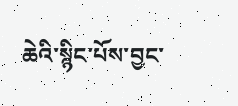ཆེའི་སྙིང་པོས་བྱང་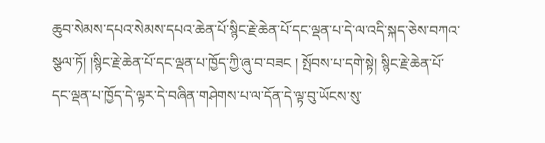ཆུབ་སེམས་དཔའ་སེམས་དཔའ་ཆེན་པོ་སྙིང་རྗེ་ཆེན་པོ་དང་ལྡན་པ་དེ་ལ་འདི་སྐད་ཅེས་བཀའ་སྩལ་ཏོ། །སྙིང་རྗེ་ཆེན་པོ་དང་ལྡན་པ་ཁྱོད་ཀྱི་ཞུ་བ་བཟང ། སྤོབས་པ་དགེ་སྟེ། སྙིང་རྗེ་ཆེན་པོ་དང་ལྡན་པ་ཁྱོད་དེ་ལྟར་དེ་བཞིན་གཤེགས་པ་ལ་དོན་དེ་ལྟ་བུ་ཡོངས་སུ་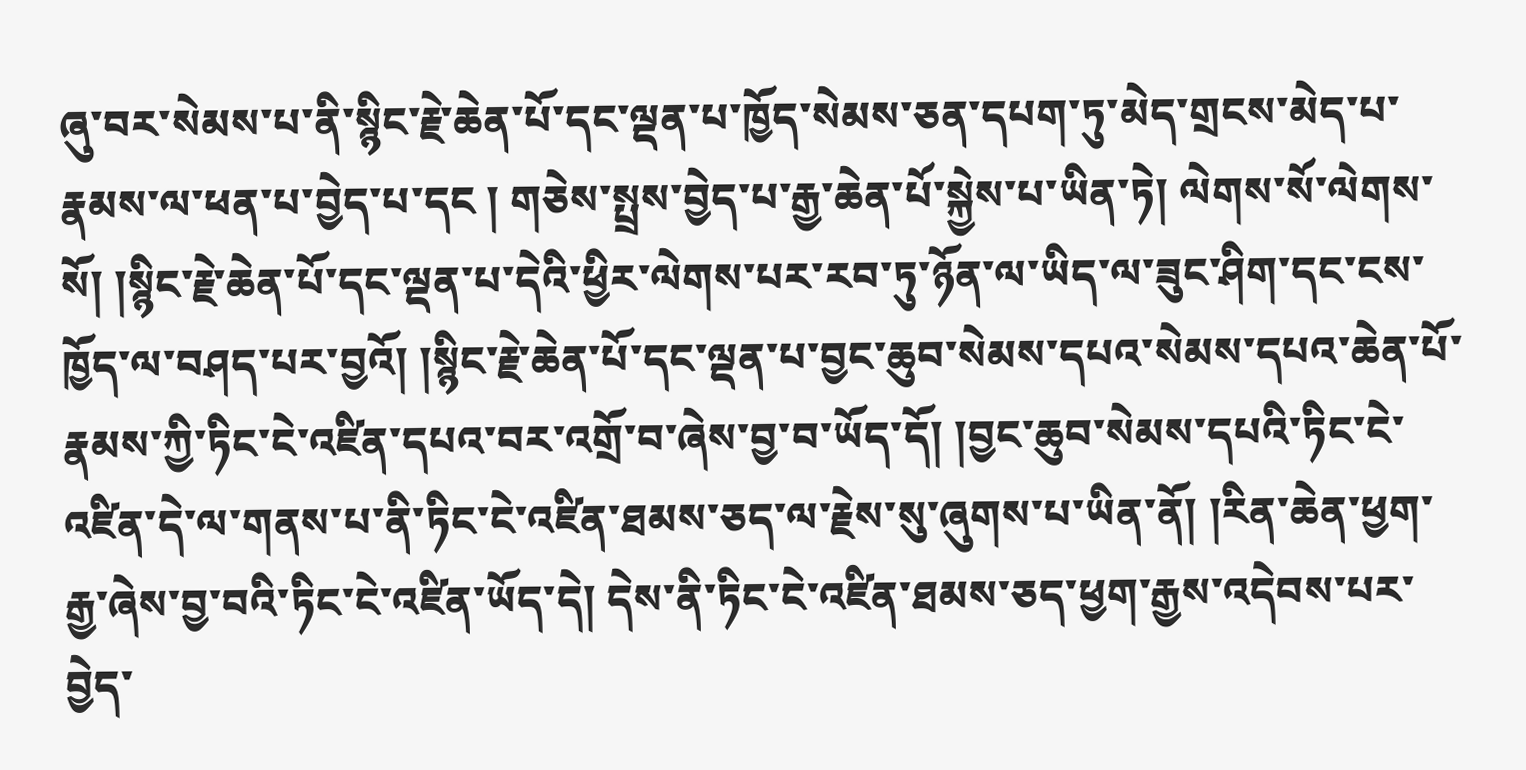ཞུ་བར་སེམས་པ་ནི་སྙིང་རྗེ་ཆེན་པོ་དང་ལྡན་པ་ཁྱོད་སེམས་ཅན་དཔག་ཏུ་མེད་གྲངས་མེད་པ་རྣམས་ལ་ཕན་པ་བྱེད་པ་དང ། གཅེས་སྤྲས་བྱེད་པ་རྒྱ་ཆེན་པོ་སྐྱེས་པ་ཡིན་ཏེ། ལེགས་སོ་ལེགས་སོ། །སྙིང་རྗེ་ཆེན་པོ་དང་ལྡན་པ་དེའི་ཕྱིར་ལེགས་པར་རབ་ཏུ་ཉོན་ལ་ཡིད་ལ་ཟུང་ཤིག་དང་ངས་ཁྱོད་ལ་བཤད་པར་བྱའོ། །སྙིང་རྗེ་ཆེན་པོ་དང་ལྡན་པ་བྱང་ཆུབ་སེམས་དཔའ་སེམས་དཔའ་ཆེན་པོ་རྣམས་ཀྱི་ཏིང་ངེ་འཛིན་དཔའ་བར་འགྲོ་བ་ཞེས་བྱ་བ་ཡོད་དོ། །བྱང་ཆུབ་སེམས་དཔའི་ཏིང་ངེ་འཛིན་དེ་ལ་གནས་པ་ནི་ཏིང་ངེ་འཛིན་ཐམས་ཅད་ལ་རྗེས་སུ་ཞུགས་པ་ཡིན་ནོ། །རིན་ཆེན་ཕྱག་རྒྱ་ཞེས་བྱ་བའི་ཏིང་ངེ་འཛིན་ཡོད་དེ། དེས་ནི་ཏིང་ངེ་འཛིན་ཐམས་ཅད་ཕྱག་རྒྱས་འདེབས་པར་བྱེད་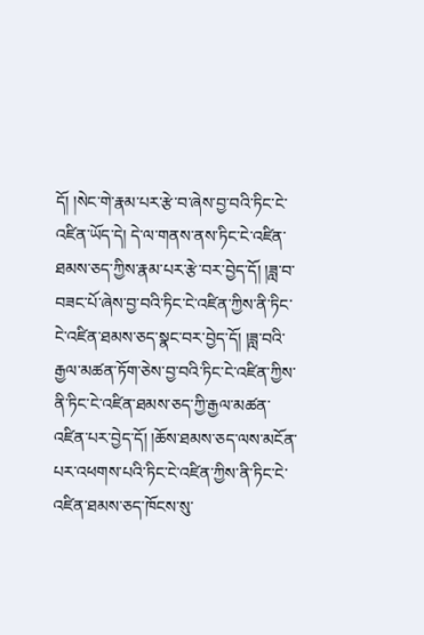དོ། །སེང་གེ་རྣམ་པར་རྩེ་བ་ཞེས་བྱ་བའི་ཏིང་ངེ་འཛིན་ཡོད་དེ། དེ་ལ་གནས་ནས་ཏིང་ངེ་འཛིན་ཐམས་ཅད་ཀྱིས་རྣམ་པར་རྩེ་བར་བྱེད་དོ། །ཟླ་བ་བཟང་པོ་ཞེས་བྱ་བའི་ཏིང་ངེ་འཛིན་ཀྱིས་ནི་ཏིང་ངེ་འཛིན་ཐམས་ཅད་སྣང་བར་བྱེད་དོ། །ཟླ་བའི་རྒྱལ་མཚན་ཏོག་ཅེས་བྱ་བའི་ཏིང་ངེ་འཛིན་ཀྱིས་ནི་ཏིང་ངེ་འཛིན་ཐམས་ཅད་ཀྱི་རྒྱལ་མཚན་འཛིན་པར་བྱེད་དོ། །ཆོས་ཐམས་ཅད་ལས་མངོན་པར་འཕགས་པའི་ཏིང་ངེ་འཛིན་ཀྱིས་ནི་ཏིང་ངེ་འཛིན་ཐམས་ཅད་ཁོངས་སུ་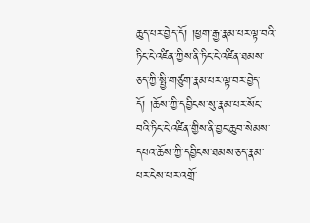ཆུད་པར་བྱེད་དོ། །ཕྱག་རྒྱ་རྣམ་པར་ལྟ་བའི་ཏིང་ངེ་འཛིན་ཀྱིས་ནི་ཏིང་ངེ་འཛིན་ཐམས་ཅད་ཀྱི་སྤྱི་གཙུག་རྣམ་པར་ལྟ་བར་བྱེད་དོ། །ཆོས་ཀྱི་དབྱིངས་སུ་རྣམ་པར་སོང་བའི་ཏིང་ངེ་འཛིན་གྱིས་ནི་བྱང་ཆུབ་སེམས་དཔའ་ཆོས་ཀྱི་དབྱིངས་ཐམས་ཅད་རྣམ་པར་ངེས་པར་འགྲོ་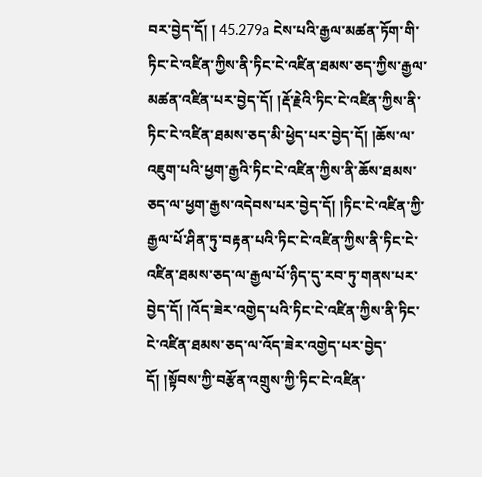བར་བྱེད་དོ། ། 45.279a ངེས་པའི་རྒྱལ་མཚན་ཏོག་གི་ཏིང་ངེ་འཛིན་ཀྱིས་ནི་ཏིང་ངེ་འཛིན་ཐམས་ཅད་ཀྱིས་རྒྱལ་མཚན་འཛིན་པར་བྱེད་དོ། །རྡོ་རྗེའི་ཏིང་ངེ་འཛིན་ཀྱིས་ནི་ཏིང་ངེ་འཛིན་ཐམས་ཅད་མི་ཕྱེད་པར་བྱེད་དོ། །ཆོས་ལ་འཇུག་པའི་ཕྱག་རྒྱའི་ཏིང་ངེ་འཛིན་ཀྱིས་ནི་ཆོས་ཐམས་ཅད་ལ་ཕྱག་རྒྱས་འདེབས་པར་བྱེད་དོ། །ཏིང་ངེ་འཛིན་ཀྱི་རྒྱལ་པོ་ཤིན་ཏུ་བརྟན་པའི་ཏིང་ངེ་འཛིན་ཀྱིས་ནི་ཏིང་ངེ་འཛིན་ཐམས་ཅད་ལ་རྒྱལ་པོ་ཉིད་དུ་རབ་ཏུ་གནས་པར་བྱེད་དོ། །འོད་ཟེར་འགྱེད་པའི་ཏིང་ངེ་འཛིན་ཀྱིས་ནི་ཏིང་ངེ་འཛིན་ཐམས་ཅད་ལ་འོད་ཟེར་འགྱེད་པར་བྱེད་དོ། །སྟོབས་ཀྱི་བརྩོན་འགྲུས་ཀྱི་ཏིང་ངེ་འཛིན་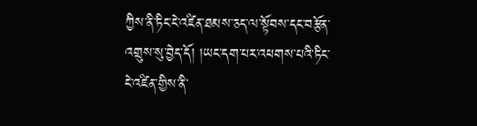ཀྱིས་ནི་ཏིང་ངེ་འཛིན་ཐམས་ཅད་ལ་སྟོབས་དང་བརྩོན་འགྲུས་སུ་བྱེད་དོ། །ཡང་དག་པར་འཕགས་པའི་ཏིང་ངེ་འཛིན་གྱིས་ནི་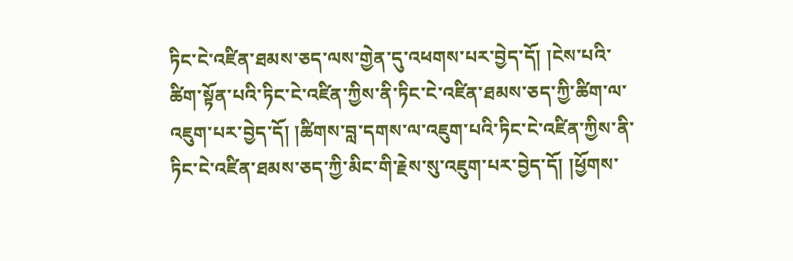ཏིང་ངེ་འཛིན་ཐམས་ཅད་ལས་གྱེན་དུ་འཕགས་པར་བྱེད་དོ། །ངེས་པའི་ཚིག་སྟོན་པའི་ཏིང་ངེ་འཛིན་ཀྱིས་ནི་ཏིང་ངེ་འཛིན་ཐམས་ཅད་ཀྱི་ཚིག་ལ་འཇུག་པར་བྱེད་དོ། །ཚིགས་བླ་དགས་ལ་འཇུག་པའི་ཏིང་ངེ་འཛིན་ཀྱིས་ནི་ཏིང་ངེ་འཛིན་ཐམས་ཅད་ཀྱི་མིང་གི་རྗེས་སུ་འཇུག་པར་བྱེད་དོ། །ཕྱོགས་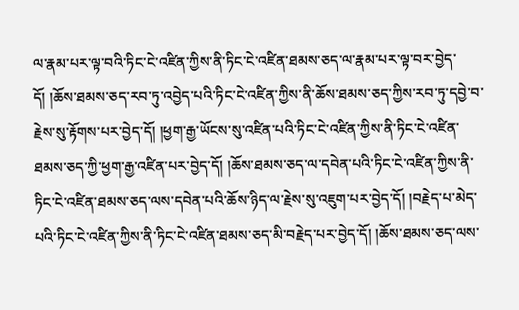ལ་རྣམ་པར་ལྟ་བའི་ཏིང་ངེ་འཛིན་ཀྱིས་ནི་ཏིང་ངེ་འཛིན་ཐམས་ཅད་ལ་རྣམ་པར་ལྟ་བར་བྱེད་དོ། །ཆོས་ཐམས་ཅད་རབ་ཏུ་འབྱེད་པའི་ཏིང་ངེ་འཛིན་ཀྱིས་ནི་ཆོས་ཐམས་ཅད་ཀྱིས་རབ་ཏུ་དབྱེ་བ་རྗེས་སུ་རྟོགས་པར་བྱེད་དོ། །ཕྱག་རྒྱ་ཡོངས་སུ་འཛིན་པའི་ཏིང་ངེ་འཛིན་ཀྱིས་ནི་ཏིང་ངེ་འཛིན་ཐམས་ཅད་ཀྱི་ཕྱག་རྒྱ་འཛིན་པར་བྱེད་དོ། །ཆོས་ཐམས་ཅད་ལ་དབེན་པའི་ཏིང་ངེ་འཛིན་ཀྱིས་ནི་ཏིང་ངེ་འཛིན་ཐམས་ཅད་ལས་དབེན་པའི་ཆོས་ཉིད་ལ་རྗེས་སུ་འཇུག་པར་བྱེད་དོ། །བརྗེད་པ་མེད་པའི་ཏིང་ངེ་འཛིན་ཀྱིས་ནི་ཏིང་ངེ་འཛིན་ཐམས་ཅད་མི་བརྗེད་པར་བྱེད་དོ། །ཆོས་ཐམས་ཅད་ལས་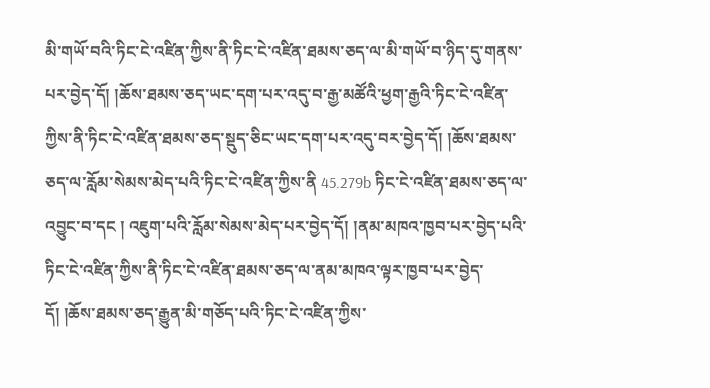མི་གཡོ་བའི་ཏིང་ངེ་འཛིན་ཀྱིས་ནི་ཏིང་ངེ་འཛིན་ཐམས་ཅད་ལ་མི་གཡོ་བ་ཉིད་དུ་གནས་པར་བྱེད་དོ། །ཆོས་ཐམས་ཅད་ཡང་དག་པར་འདུ་བ་རྒྱ་མཚོའི་ཕྱག་རྒྱའི་ཏིང་ངེ་འཛིན་ཀྱིས་ནི་ཏིང་ངེ་འཛིན་ཐམས་ཅད་སྡུད་ཅིང་ཡང་དག་པར་འདུ་བར་བྱེད་དོ། །ཆོས་ཐམས་ཅད་ལ་རློམ་སེམས་མེད་པའི་ཏིང་ངེ་འཛིན་ཀྱིས་ནི 45.279b ཏིང་ངེ་འཛིན་ཐམས་ཅད་ལ་འབྱུང་བ་དང ། འཇུག་པའི་རློམ་སེམས་མེད་པར་བྱེད་དོ། །ནམ་མཁའ་ཁྱབ་པར་བྱེད་པའི་ཏིང་ངེ་འཛིན་ཀྱིས་ནི་ཏིང་ངེ་འཛིན་ཐམས་ཅད་ལ་ནམ་མཁའ་ལྟར་ཁྱབ་པར་བྱེད་དོ། །ཆོས་ཐམས་ཅད་རྒྱུན་མི་གཅོད་པའི་ཏིང་ངེ་འཛིན་ཀྱིས་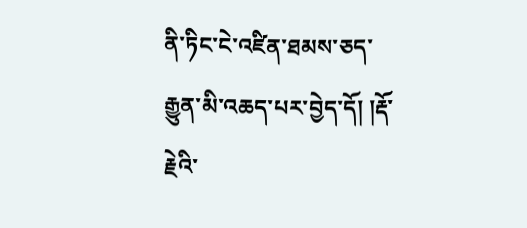ནི་ཏིང་ངེ་འཛིན་ཐམས་ཅད་རྒྱུན་མི་འཆད་པར་བྱེད་དོ། །རྡོ་རྗེའི་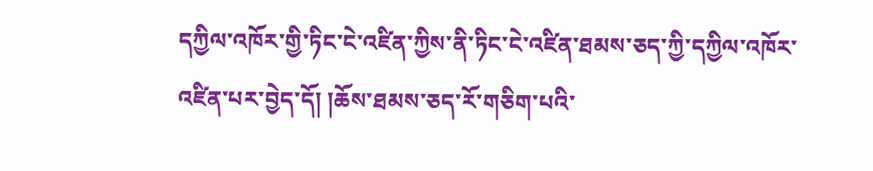དཀྱིལ་འཁོར་གྱི་ཏིང་ངེ་འཛིན་ཀྱིས་ནི་ཏིང་ངེ་འཛིན་ཐམས་ཅད་ཀྱི་དཀྱིལ་འཁོར་འཛིན་པར་བྱེད་དོ། །ཆོས་ཐམས་ཅད་རོ་གཅིག་པའི་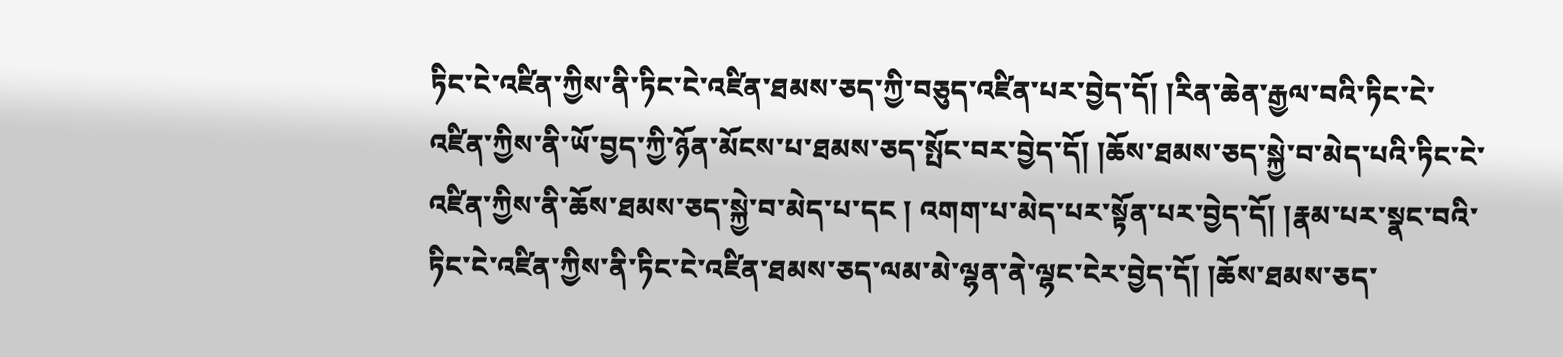ཏིང་ངེ་འཛིན་ཀྱིས་ནི་ཏིང་ངེ་འཛིན་ཐམས་ཅད་ཀྱི་བཅུད་འཛིན་པར་བྱེད་དོ། །རིན་ཆེན་རྒྱལ་བའི་ཏིང་ངེ་འཛིན་ཀྱིས་ནི་ཡོ་བྱད་ཀྱི་ཉོན་མོངས་པ་ཐམས་ཅད་སྤོང་བར་བྱེད་དོ། །ཆོས་ཐམས་ཅད་སྐྱེ་བ་མེད་པའི་ཏིང་ངེ་འཛིན་ཀྱིས་ནི་ཆོས་ཐམས་ཅད་སྐྱེ་བ་མེད་པ་དང ། འགག་པ་མེད་པར་སྟོན་པར་བྱེད་དོ། །རྣམ་པར་སྣང་བའི་ཏིང་ངེ་འཛིན་ཀྱིས་ནི་ཏིང་ངེ་འཛིན་ཐམས་ཅད་ལམ་མེ་ལྷན་ནེ་ལྷང་ངེར་བྱེད་དོ། །ཆོས་ཐམས་ཅད་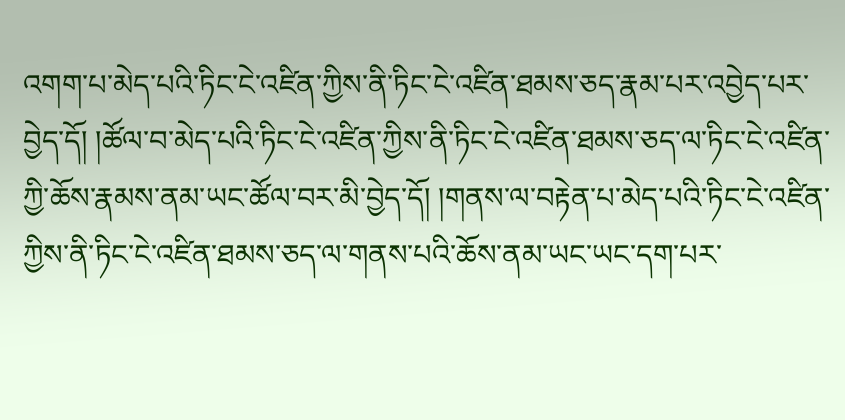འགག་པ་མེད་པའི་ཏིང་ངེ་འཛིན་ཀྱིས་ནི་ཏིང་ངེ་འཛིན་ཐམས་ཅད་རྣམ་པར་འབྱེད་པར་བྱེད་དོ། །ཚོལ་བ་མེད་པའི་ཏིང་ངེ་འཛིན་ཀྱིས་ནི་ཏིང་ངེ་འཛིན་ཐམས་ཅད་ལ་ཏིང་ངེ་འཛིན་ཀྱི་ཆོས་རྣམས་ནམ་ཡང་ཚོལ་བར་མི་བྱེད་དོ། །གནས་ལ་བརྟེན་པ་མེད་པའི་ཏིང་ངེ་འཛིན་ཀྱིས་ནི་ཏིང་ངེ་འཛིན་ཐམས་ཅད་ལ་གནས་པའི་ཆོས་ནམ་ཡང་ཡང་དག་པར་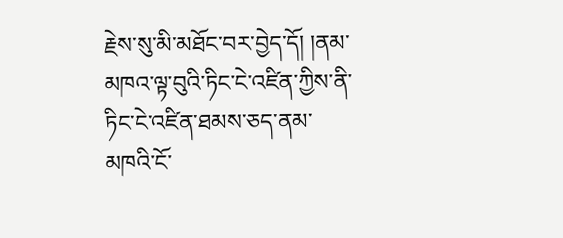རྗེས་སུ་མི་མཐོང་བར་བྱེད་དོ། །ནམ་མཁའ་ལྟ་བུའི་ཏིང་ངེ་འཛིན་ཀྱིས་ནི་ཏིང་ངེ་འཛིན་ཐམས་ཅད་ནམ་མཁའི་ངོ་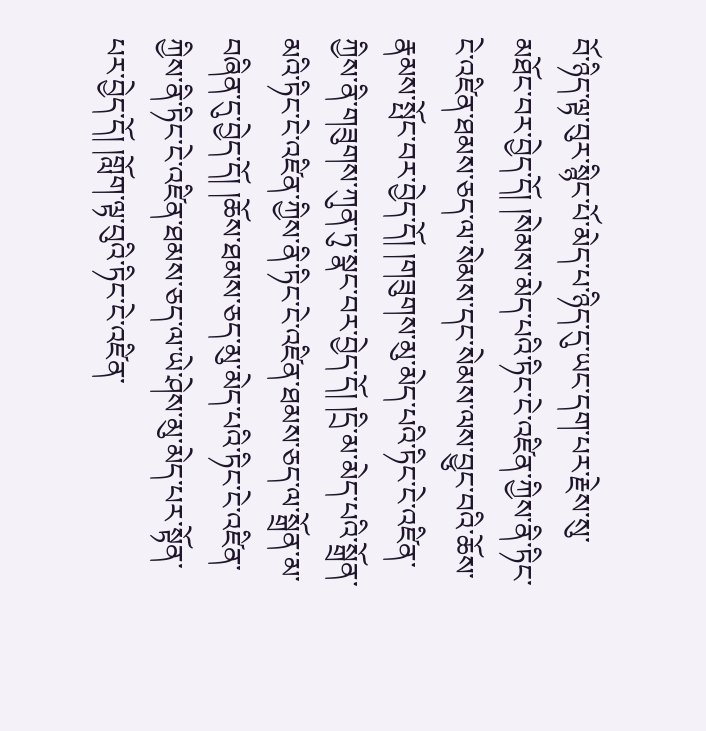བོ་ཉིད་ལྟ་བུར་སྙིང་པོ་མེད་པ་ཉིད་དུ་ཡང་དག་པར་རྗེས་སུ་མཐོང་བར་བྱེད་དོ། །སེམས་མེད་པའི་ཏིང་ངེ་འཛིན་ཀྱིས་ནི་ཏིང་ངེ་འཛིན་ཐམས་ཅད་ལ་སེམས་དང་སེམས་ལས་བྱུང་བའི་ཆོས་རྣམས་སྤོང་བར་བྱེད་དོ། །གཟུགས་མུ་མེད་པའི་ཏིང་ངེ་འཛིན་ཀྱིས་ནི་གཟུགས་ཀུན་ཏུ་སྣང་བར་བྱེད་དོ། །དྲི་མ་མེད་པའི་སྒྲོན་མའི་ཏིང་ངེ་འཛིན་ཀྱིས་ནི་ཏིང་ངེ་འཛིན་ཐམས་ཅད་ལ་སྒྲོན་མ་བཞིན་དུ་བྱེད་དོ། །ཆོས་ཐམས་ཅད་མུ་མེད་པའི་ཏིང་ངེ་འཛིན་ཀྱིས་ནི་ཏིང་ངེ་འཛིན་ཐམས་ཅད་ལ་ཡེ་ཤེས་མུ་མེད་པར་སྟོན་པར་བྱེད་དོ། །གློག་ལྟ་བུའི་ཏིང་ངེ་འཛིན་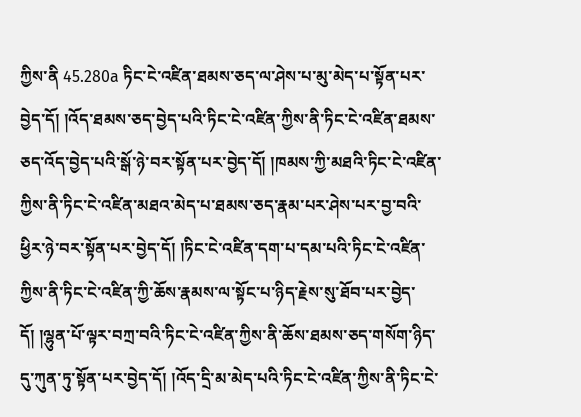ཀྱིས་ནི 45.280a ཏིང་ངེ་འཛིན་ཐམས་ཅད་ལ་ཤེས་པ་མུ་མེད་པ་སྟོན་པར་བྱེད་དོ། །འོད་ཐམས་ཅད་བྱེད་པའི་ཏིང་ངེ་འཛིན་ཀྱིས་ནི་ཏིང་ངེ་འཛིན་ཐམས་ཅད་འོད་བྱེད་པའི་སྒོ་ཉེ་བར་སྟོན་པར་བྱེད་དོ། །ཁམས་ཀྱི་མཐའི་ཏིང་ངེ་འཛིན་ཀྱིས་ནི་ཏིང་ངེ་འཛིན་མཐའ་མེད་པ་ཐམས་ཅད་རྣམ་པར་ཤེས་པར་བྱ་བའི་ཕྱིར་ཉེ་བར་སྟོན་པར་བྱེད་དོ། །ཏིང་ངེ་འཛིན་དག་པ་དམ་པའི་ཏིང་ངེ་འཛིན་ཀྱིས་ནི་ཏིང་ངེ་འཛིན་ཀྱི་ཆོས་རྣམས་ལ་སྟོང་པ་ཉིད་རྗེས་སུ་ཐོབ་པར་བྱེད་དོ། །ལྷུན་པོ་ལྟར་བཀྲ་བའི་ཏིང་ངེ་འཛིན་ཀྱིས་ནི་ཆོས་ཐམས་ཅད་གསོག་ཉིད་དུ་ཀུན་ཏུ་སྟོན་པར་བྱེད་དོ། །འོད་དྲི་མ་མེད་པའི་ཏིང་ངེ་འཛིན་ཀྱིས་ནི་ཏིང་ངེ་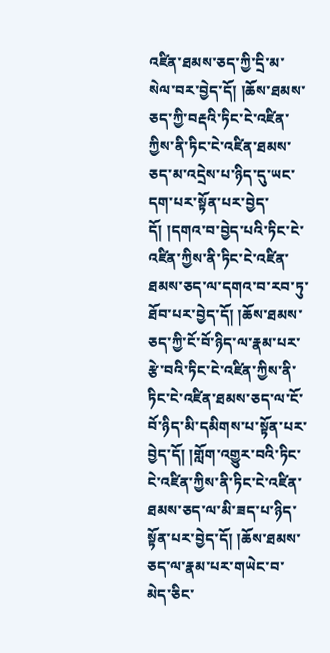འཛིན་ཐམས་ཅད་ཀྱི་དྲི་མ་སེལ་བར་བྱེད་དོ། །ཆོས་ཐམས་ཅད་ཀྱི་བརྡའི་ཏིང་ངེ་འཛིན་ཀྱིས་ནི་ཏིང་ངེ་འཛིན་ཐམས་ཅད་མ་འདྲེས་པ་ཉིད་དུ་ཡང་དག་པར་སྟོན་པར་བྱེད་དོ། །དགའ་བ་བྱེད་པའི་ཏིང་ངེ་འཛིན་ཀྱིས་ནི་ཏིང་ངེ་འཛིན་ཐམས་ཅད་ལ་དགའ་བ་རབ་ཏུ་ཐོབ་པར་བྱེད་དོ། །ཆོས་ཐམས་ཅད་ཀྱི་ངོ་བོ་ཉིད་ལ་རྣམ་པར་རྩེ་བའི་ཏིང་ངེ་འཛིན་ཀྱིས་ནི་ཏིང་ངེ་འཛིན་ཐམས་ཅད་ལ་ངོ་བོ་ཉིད་མི་དམིགས་པ་སྟོན་པར་བྱེད་དོ། །གློག་འགྱུར་བའི་ཏིང་ངེ་འཛིན་ཀྱིས་ནི་ཏིང་ངེ་འཛིན་ཐམས་ཅད་ལ་མི་ཟད་པ་ཉིད་སྟོན་པར་བྱེད་དོ། །ཆོས་ཐམས་ཅད་ལ་རྣམ་པར་གཡེང་བ་མེད་ཅིང་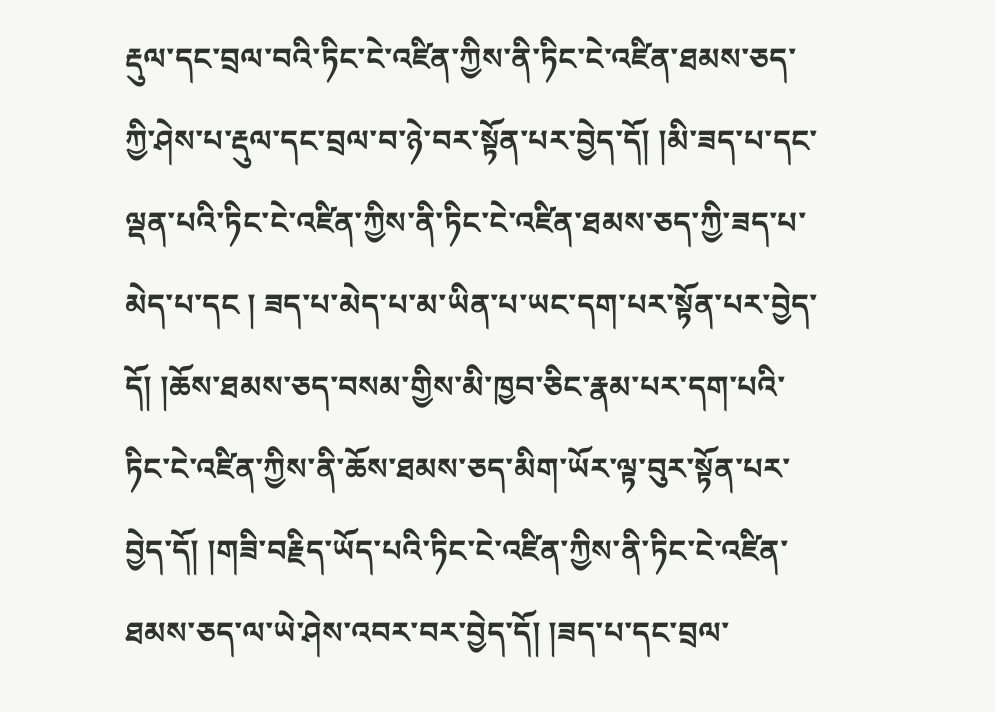རྡུལ་དང་བྲལ་བའི་ཏིང་ངེ་འཛིན་ཀྱིས་ནི་ཏིང་ངེ་འཛིན་ཐམས་ཅད་ཀྱི་ཤེས་པ་རྡུལ་དང་བྲལ་བ་ཉེ་བར་སྟོན་པར་བྱེད་དོ། །མི་ཟད་པ་དང་ལྡན་པའི་ཏིང་ངེ་འཛིན་ཀྱིས་ནི་ཏིང་ངེ་འཛིན་ཐམས་ཅད་ཀྱི་ཟད་པ་མེད་པ་དང ། ཟད་པ་མེད་པ་མ་ཡིན་པ་ཡང་དག་པར་སྟོན་པར་བྱེད་དོ། །ཆོས་ཐམས་ཅད་བསམ་གྱིས་མི་ཁྱབ་ཅིང་རྣམ་པར་དག་པའི་ཏིང་ངེ་འཛིན་ཀྱིས་ནི་ཆོས་ཐམས་ཅད་མིག་ཡོར་ལྟ་བུར་སྟོན་པར་བྱེད་དོ། །གཟི་བརྗིད་ཡོད་པའི་ཏིང་ངེ་འཛིན་ཀྱིས་ནི་ཏིང་ངེ་འཛིན་ཐམས་ཅད་ལ་ཡེ་ཤེས་འབར་བར་བྱེད་དོ། །ཟད་པ་དང་བྲལ་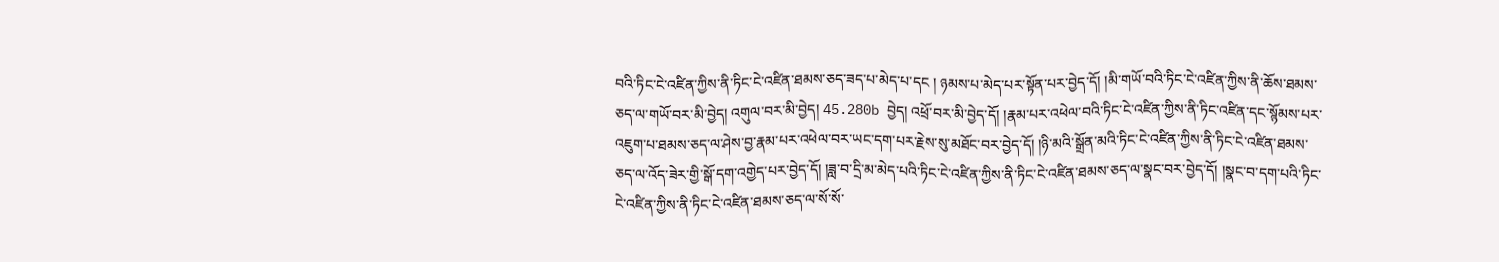བའི་ཏིང་ངེ་འཛིན་ཀྱིས་ནི་ཏིང་ངེ་འཛིན་ཐམས་ཅད་ཟད་པ་མེད་པ་དང ། ཉམས་པ་མེད་པར་སྟོན་པར་བྱེད་དོ། །མི་གཡོ་བའི་ཏིང་ངེ་འཛིན་ཀྱིས་ནི་ཆོས་ཐམས་ཅད་ལ་གཡོ་བར་མི་བྱེད། འགུལ་བར་མི་བྱེད། 45.280b བྱེད། འཕྲོ་བར་མི་བྱེད་དོ། །རྣམ་པར་འཕེལ་བའི་ཏིང་ངེ་འཛིན་ཀྱིས་ནི་ཏིང་འཛིན་དང་སྙོམས་པར་འཇུག་པ་ཐམས་ཅད་ལ་ཤེས་བྱ་རྣམ་པར་འཕེལ་བར་ཡང་དག་པར་རྗེས་སུ་མཐོང་བར་བྱེད་དོ། །ཉི་མའི་སྒྲོན་མའི་ཏིང་ངེ་འཛིན་ཀྱིས་ནི་ཏིང་ངེ་འཛིན་ཐམས་ཅད་ལ་འོད་ཟེར་གྱི་སྒོ་དག་འགྱེད་པར་བྱེད་དོ། །ཟླ་བ་དྲི་མ་མེད་པའི་ཏིང་ངེ་འཛིན་ཀྱིས་ནི་ཏིང་ངེ་འཛིན་ཐམས་ཅད་ལ་སྣང་བར་བྱེད་དོ། །སྣང་བ་དག་པའི་ཏིང་ངེ་འཛིན་ཀྱིས་ནི་ཏིང་ངེ་འཛིན་ཐམས་ཅད་ལ་སོ་སོ་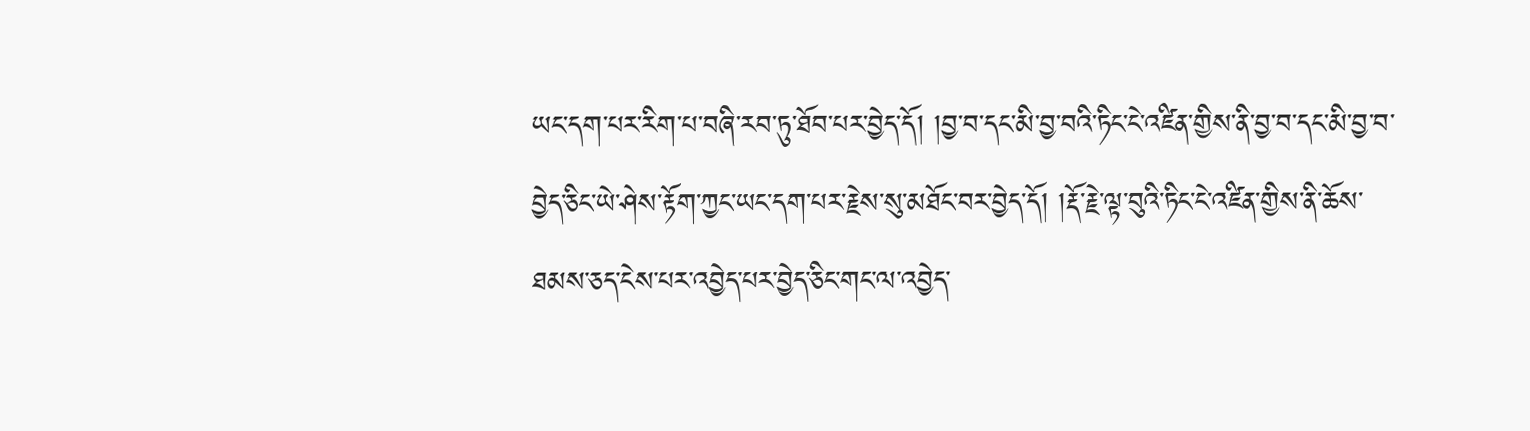ཡང་དག་པར་རིག་པ་བཞི་རབ་ཏུ་ཐོབ་པར་བྱེད་དོ། །བྱ་བ་དང་མི་བྱ་བའི་ཏིང་ངེ་འཛིན་གྱིས་ནི་བྱ་བ་དང་མི་བྱ་བ་བྱེད་ཅིང་ཡེ་ཤེས་རྟོག་ཀྱང་ཡང་དག་པར་རྗེས་སུ་མཐོང་བར་བྱེད་དོ། །རྡོ་རྗེ་ལྟ་བུའི་ཏིང་ངེ་འཛིན་གྱིས་ནི་ཆོས་ཐམས་ཅད་ངེས་པར་འབྱེད་པར་བྱེད་ཅིང་གང་ལ་འབྱེད་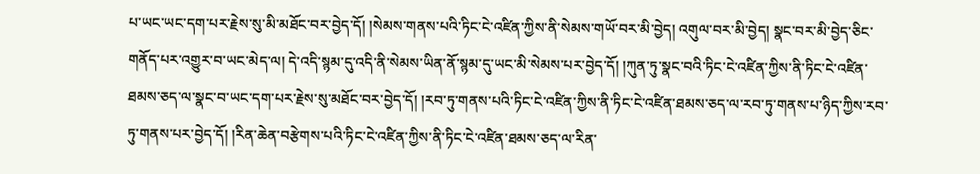པ་ཡང་ཡང་དག་པར་རྗེས་སུ་མི་མཐོང་བར་བྱེད་དོ། །སེམས་གནས་པའི་ཏིང་ངེ་འཛིན་ཀྱིས་ནི་སེམས་གཡོ་བར་མི་བྱེད། འགུལ་བར་མི་བྱེད། སྣང་བར་མི་བྱེད་ཅིང་གནོད་པར་འགྱུར་བ་ཡང་མེད་ལ། དེ་འདི་སྙམ་དུ་འདི་ནི་སེམས་ཡིན་ནོ་སྙམ་དུ་ཡང་མི་སེམས་པར་བྱེད་དོ། །ཀུན་ཏུ་སྣང་བའི་ཏིང་ངེ་འཛིན་ཀྱིས་ནི་ཏིང་ངེ་འཛིན་ཐམས་ཅད་ལ་སྣང་བ་ཡང་དག་པར་རྗེས་སུ་མཐོང་བར་བྱེད་དོ། །རབ་ཏུ་གནས་པའི་ཏིང་ངེ་འཛིན་ཀྱིས་ནི་ཏིང་ངེ་འཛིན་ཐམས་ཅད་ལ་རབ་ཏུ་གནས་པ་ཉིད་ཀྱིས་རབ་ཏུ་གནས་པར་བྱེད་དོ། །རིན་ཆེན་བརྩེགས་པའི་ཏིང་ངེ་འཛིན་ཀྱིས་ནི་ཏིང་ངེ་འཛིན་ཐམས་ཅད་ལ་རིན་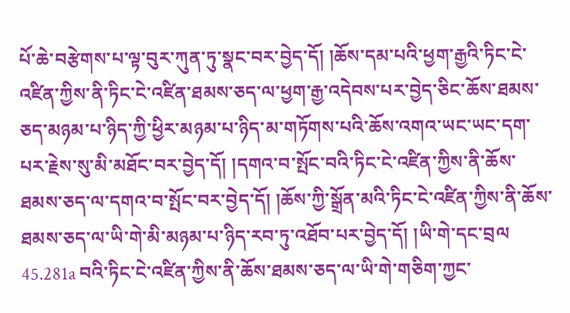པོ་ཆེ་བརྩེགས་པ་ལྟ་བུར་ཀུན་ཏུ་སྣང་བར་བྱེད་དོ། །ཆོས་དམ་པའི་ཕྱག་རྒྱའི་ཏིང་ངེ་འཛིན་ཀྱིས་ནི་ཏིང་ངེ་འཛིན་ཐམས་ཅད་ལ་ཕྱག་རྒྱ་འདེབས་པར་བྱེད་ཅིང་ཆོས་ཐམས་ཅད་མཉམ་པ་ཉིད་ཀྱི་ཕྱིར་མཉམ་པ་ཉིད་མ་གཏོགས་པའི་ཆོས་འགའ་ཡང་ཡང་དག་པར་རྗེས་སུ་མི་མཐོང་བར་བྱེད་དོ། །དགའ་བ་སྤོང་བའི་ཏིང་ངེ་འཛིན་ཀྱིས་ནི་ཆོས་ཐམས་ཅད་ལ་དགའ་བ་སྤོང་བར་བྱེད་དོ། །ཆོས་ཀྱི་སྒྲོན་མའི་ཏིང་ངེ་འཛིན་ཀྱིས་ནི་ཆོས་ཐམས་ཅད་ལ་ཡི་གེ་མི་མཉམ་པ་ཉིད་རབ་ཏུ་འཐོབ་པར་བྱེད་དོ། །ཡི་གེ་དང་བྲལ 45.281a བའི་ཏིང་ངེ་འཛིན་ཀྱིས་ནི་ཆོས་ཐམས་ཅད་ལ་ཡི་གེ་གཅིག་ཀྱང་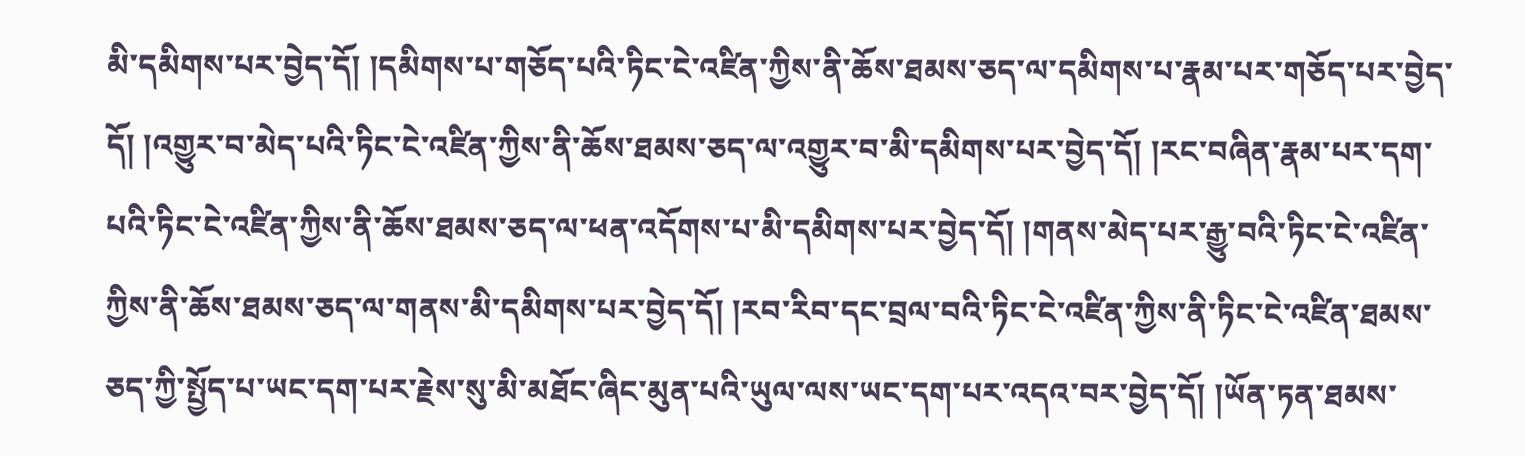མི་དམིགས་པར་བྱེད་དོ། །དམིགས་པ་གཅོད་པའི་ཏིང་ངེ་འཛིན་ཀྱིས་ནི་ཆོས་ཐམས་ཅད་ལ་དམིགས་པ་རྣམ་པར་གཅོད་པར་བྱེད་དོ། །འགྱུར་བ་མེད་པའི་ཏིང་ངེ་འཛིན་ཀྱིས་ནི་ཆོས་ཐམས་ཅད་ལ་འགྱུར་བ་མི་དམིགས་པར་བྱེད་དོ། །རང་བཞིན་རྣམ་པར་དག་པའི་ཏིང་ངེ་འཛིན་ཀྱིས་ནི་ཆོས་ཐམས་ཅད་ལ་ཕན་འདོགས་པ་མི་དམིགས་པར་བྱེད་དོ། །གནས་མེད་པར་རྒྱུ་བའི་ཏིང་ངེ་འཛིན་ཀྱིས་ནི་ཆོས་ཐམས་ཅད་ལ་གནས་མི་དམིགས་པར་བྱེད་དོ། །རབ་རིབ་དང་བྲལ་བའི་ཏིང་ངེ་འཛིན་ཀྱིས་ནི་ཏིང་ངེ་འཛིན་ཐམས་ཅད་ཀྱི་སྤྱོད་པ་ཡང་དག་པར་རྗེས་སུ་མི་མཐོང་ཞིང་མུན་པའི་ཡུལ་ལས་ཡང་དག་པར་འདའ་བར་བྱེད་དོ། །ཡོན་ཏན་ཐམས་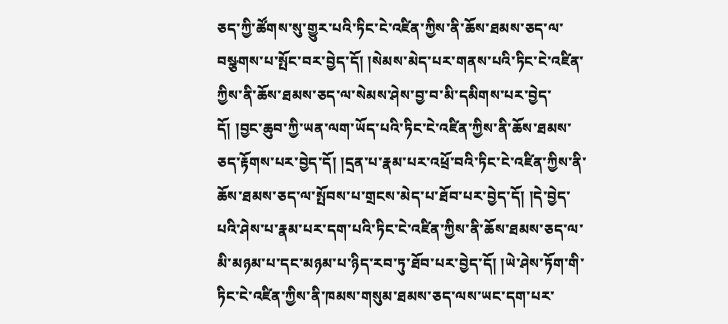ཅད་ཀྱི་ཚོགས་སུ་གྱུར་པའི་ཏིང་ངེ་འཛིན་ཀྱིས་ནི་ཆོས་ཐམས་ཅད་ལ་བསྩགས་པ་སྤོང་བར་བྱེད་དོ། །སེམས་མེད་པར་གནས་པའི་ཏིང་ངེ་འཛིན་ཀྱིས་ནི་ཆོས་ཐམས་ཅད་ལ་སེམས་ཤེས་བྱ་བ་མི་དམིགས་པར་བྱེད་དོ། །བྱང་ཆུབ་ཀྱི་ཡན་ལག་ཡོད་པའི་ཏིང་ངེ་འཛིན་ཀྱིས་ནི་ཆོས་ཐམས་ཅད་རྟོགས་པར་བྱེད་དོ། །དྲན་པ་རྣམ་པར་འཕྲོ་བའི་ཏིང་ངེ་འཛིན་ཀྱིས་ནི་ཆོས་ཐམས་ཅད་ལ་སྤོབས་པ་གྲངས་མེད་པ་ཐོབ་པར་བྱེད་དོ། །དེ་བྱེད་པའི་ཤེས་པ་རྣམ་པར་དག་པའི་ཏིང་ངེ་འཛིན་ཀྱིས་ནི་ཆོས་ཐམས་ཅད་ལ་མི་མཉམ་པ་དང་མཉམ་པ་ཉིད་རབ་ཏུ་ཐོབ་པར་བྱེད་དོ། །ཡེ་ཤེས་ཏོག་གི་ཏིང་ངེ་འཛིན་ཀྱིས་ནི་ཁམས་གསུམ་ཐམས་ཅད་ལས་ཡང་དག་པར་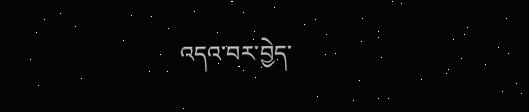འདའ་བར་བྱེད་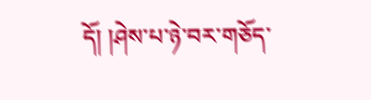དོ། །ཤེས་པ་ཉེ་བར་གཅོད་